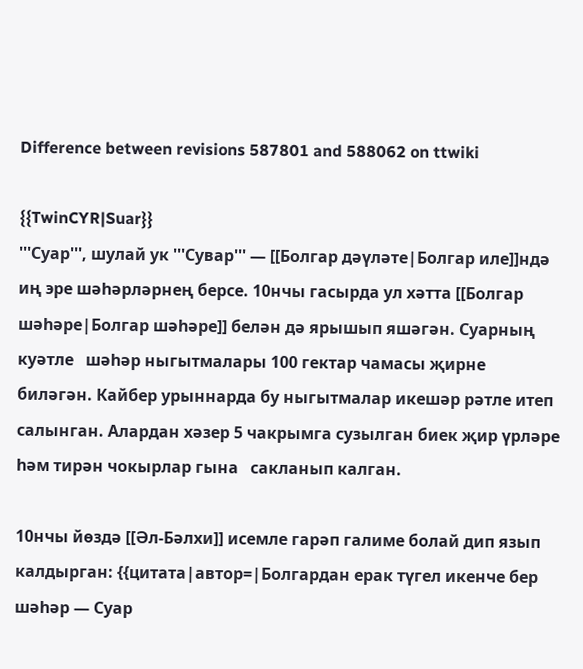Difference between revisions 587801 and 588062 on ttwiki

{{TwinCYR|Suar}}
'''Суар''', шулай ук '''Сувар''' — [[Болгар дәүләте|Болгар иле]]ндә иң эре шәһәрләрнең берсе. 10нчы гасырда ул хәтта [[Болгар шәһәре|Болгар шәһәре]] белән дә ярышып яшәгән. Суарның куәтле   шәһәр ныгытмалары 100 гектар чамасы җирне биләгән. Кайбер урыннарда бу ныгытмалар икешәр рәтле итеп салынган. Алардан хәзер 5 чакрымга сузылган биек җир үрләре һәм тирән чокырлар гына   сакланып калган.

10нчы йөздә [[Әл-Бәлхи]] исемле гарәп галиме болай дип язып калдырган: {{цитата|автор=|Болгардан ерак түгел икенче бер шәһәр — Суар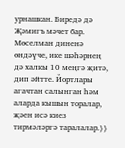урнашкан. Биредә дә Җәмигъ мәчет бар. Мөселман диненә өндәүче, ике шәһәрнең дә халкы 10 меңгә җитә, дип әйтте. Йортлары агачтан салынган һәм аларда кышын торалар, җәен исә киез тирмәләргә таралалар.}}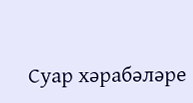Суар хәрабәләре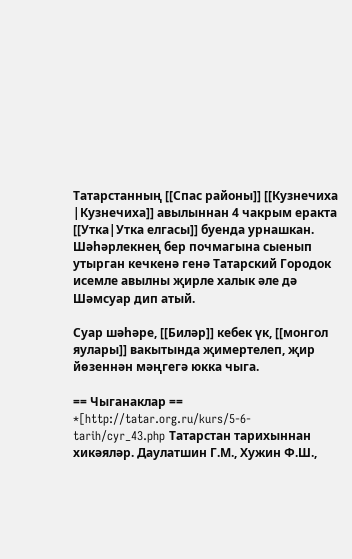Татарстанның [[Спас районы]] [[Кузнечиха |Кузнечиха]] авылыннан 4 чакрым еракта [[Утка|Утка елгасы]] буенда урнашкан. Шәһәрлекнең бер почмагына сыенып утырган кечкенә генә Татарский Городок исемле авылны җирле халык әле дә Шәмсуар дип атый.

Суар шәһәре, [[Биләр]] кебек үк, [[монгол яулары]] вакытында җимертелеп, җир йөзеннән мәңгегә юкка чыга.

== Чыганаклар ==
*[http://tatar.org.ru/kurs/5-6-tarih/cyr_43.php Татарстан тарихыннан хикәяләр. Даулатшин Г.М., Хужин Ф.Ш.,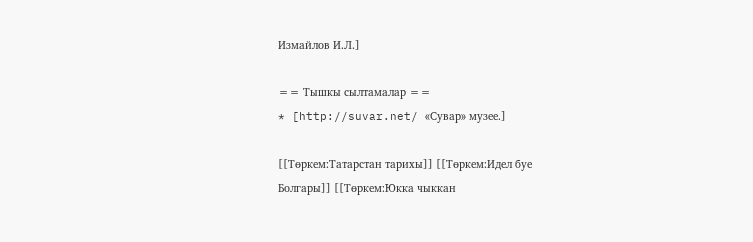Измайлов И.Л.]

== Тышкы сылтамалар ==
* [http://suvar.net/ «Сувар» музее.]

[[Төркем:Татарстан тарихы]] [[Төркем:Идел буе Болгары]] [[Төркем:Юкка чыккан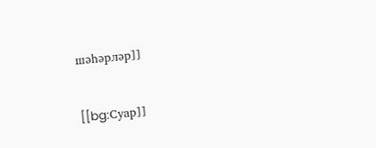шәһәрләр]]

[[bg:Суар]]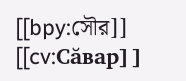[[bpy:সৌর]]
[[cv:Сăвар]]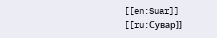[[en:Suar]]
[[ru:Сувар]]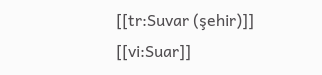[[tr:Suvar (şehir)]]
[[vi:Suar]]